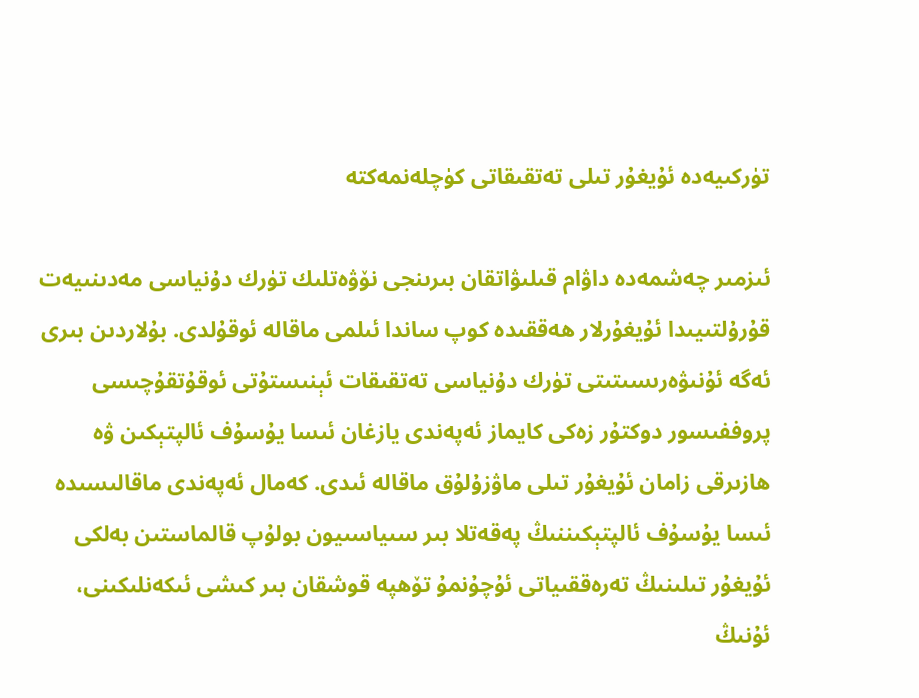تۈركىيەدە ئۇيغۇر تىلى تەتقىقاتى كۈچلەنمەكتە

ئىزمىر چەشمەدە داۋام قىلىۋاتقان بىرىنجى نۆۋەتلىك تۈرك دۇنياسى مەدىنىيەت قۇرۇلتىيىدا ئۇيغۇرلار ھەققىدە كوپ ساندا ئىلمى ماقالە ئوقۇلدى. بۇلاردىن بىرى ئەگە ئۇنىۋەرىسىتىتى تۈرك دۇنياسى تەتقىقات ئېنىستۇتى ئوقۇتقۇچىسى پروففىسور دوكتۇر زەكى كايماز ئەپەندى يازغان ئىسا يۇسۇف ئالپتېكىن ۋە ھازىرقى زامان ئۇيغۇر تىلى ماۋزۇلۇق ماقالە ئىدى. كەمال ئەپەندى ماقالىسىدە ئىسا يۇسۇف ئالپتېكىننىڭ پەقەتلا بىر سىياسىيون بولۇپ قالماستىن بەلكى ئۇيغۇر تىلىنىڭ تەرەققىياتى ئۇچۇنمۇ تۆھپە قوشقان بىر كىشى ئىكەنلىكىنى، ئۇنىڭ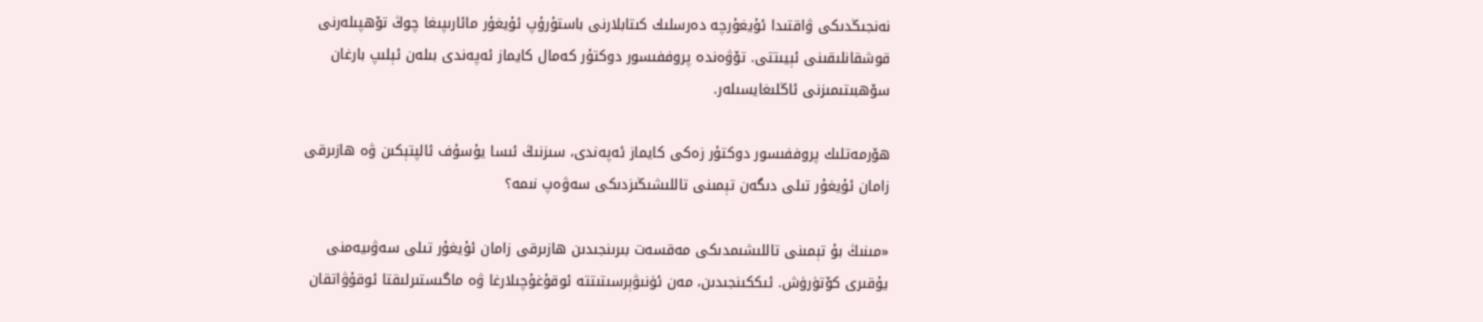نەنجىڭدىكى ۋاقتىدا ئۇيغۇرچە دەرسلىك كىتابلارنى باستۇرۇپ ئۇيغۇر مائارىپىغا چوڭ تۆھپىلەرنى قوشقانلىقىنى ئېيىتتى. تۆۋەندە پروففىسور دوكتۇر كەمال كايماز ئەپەندى بىلەن ئېلىپ بارغان سۆھبىتىمىزنى ئاڭلىغايسىلەر.

ھۆرمەتلىك پروففىسور دوكتۇر زەكى كايماز ئەپەندى، سىزنىڭ ئىسا يۇسۇف ئالپتېكىن ۋە ھازىرقى زامان ئۇيغۇر تىلى دىگەن تېمىنى تاللىشىڭىزدىكى سەۋەپ نىمە؟

«مىنىڭ بۇ تېمىنى تاللىشىمدىكى مەقسەت بىرىنجىدىن ھازىرقى زامان ئۇيغۇر تىلى سەۋىيەمنى يۇقىرى كۆتۈرۈش. ئىككىنجىدىن، مەن ئۈنىۋېرسىتىتتە ئوقۇغۇچىلارغا ۋە ماگىستىرلىقتا ئوقۇۋاتقان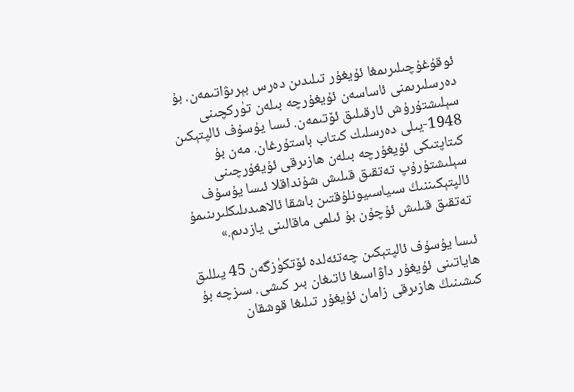ئوقۇغۇچىلىرىمغا ئۇيغۇر تىلىدىن دەرس بېرىۋاتىمەن. بۇ دەرسلىرىمنى ئاساسەن ئۇيغۇرچە بىلەن تۈركچىنى سېلىشتۇرۇش ئارقىلىق ئۆتىمەن. ئىسا يۇسۇف ئالپتېكىن 1948-يىلى دەرسلىك كىتاب باستۇرغان. مەن بۇ كىتاپتىكى ئۇيغۇرچە بىلەن ھازىرقى ئۇيغۇرچىنى سېلىشتۇرۇپ تەتقىق قىلىش شۇنداقلا ئىسا يۇسۇف ئالپتېكىننىڭ سىياسىيونلۇقتىن باشقا ئالاھىدىلىكلىرىنىمۇ تەتقىق قىلىش ئۇچۇن بۇ ئىلمى ماقالىنى يازدىم.»

ئىسا يۇسۇف ئالپتېكىن چەتئەلدە ئۆتكۈزگەن 45 يىللىق ھاياتىنى ئۇيغۇر داۋاسىغا ئاتىغان بىر كىشى. سىزچە بۇ كىشىنىڭ ھازىرقى زامان ئۇيغۇر تىلىغا قوشقان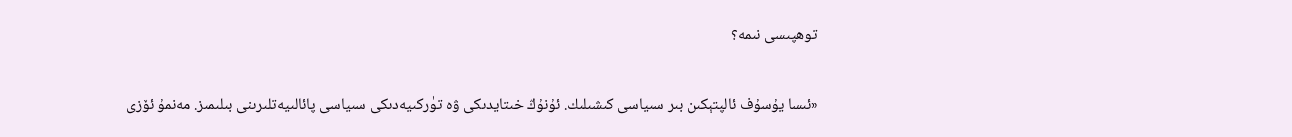توھپىسى نىمە؟

«ئىسا يۇسۇف ئالپتېكىن بىر سىياسى كىشىلىك. ئۇنۇڭ خىتايدىكى ۋە تۈركىيەدىكى سىياسى پائالىيەتلىرىنى بىلىمىز. مەنمۇ ئۆزى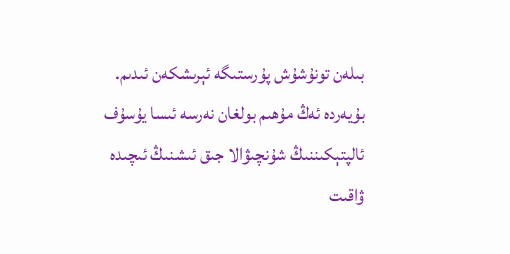بىلەن تونۇشۇش پۇرستىگە ئېرىشكەن ئىدىم. بۇيەردە ئەڭ مۇھىم بولغان نەرسە ئىسا يۇسۇف ئالپتېكىننىڭ شۇنچىۋالا جىق ئىشنىڭ ئىچىدە ۋاقىت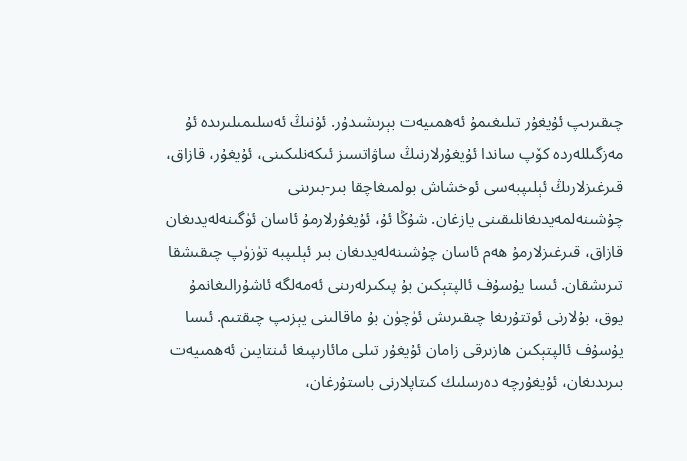چىقىرىپ ئۇيغۇر تىلىغىمۇ ئەھمىيەت بېرىشىدۇر. ئۇنىڭ ئەسلىمىلىرىدە ئۇ مەزگىللەردە كۆپ ساندا ئۇيغۇرلارنىڭ ساۋاتسىز ئىكەنلىكىنى، ئۇيغۇر، قازاق، قىرغىزلارىڭ ئېلىپبەسى ئوخشاش بولمىغاچقا بىر-بىرىنى چۇشىنەلمەيدىغانلىقىنى يازغان. شۇڭا ئۇ، ئۇيغۇرلارمۇ ئاسان ئۈگىنەلەيدىغان قازاق، قىرغىزلارمۇ ھەم ئاسان چۇشىنەلەيدىغان بىر ئېلىپبە تۈزۈپ چىقىشقا تىرىشقان. ئىسا يۇسۇف ئالپتېكىن بۇ پىكىرلەرىنى ئەمەلگە ئاشۇرالىغانمۇ يوق، بۇلارنى ئوتتۇرىغا چىقىرىش ئۈچۈن بۇ ماقالىنى يېزىپ چىقتىم. ئىسا يۇسۇف ئالپتېكىن ھازىرقى زامان ئۇيغۇر تىلى مائارىپىغا ئىنتايىن ئەھمىيەت بىرىدىغان، ئۇيغۇرچە دەرسلىك كىتاپلارنى باستۇرغان،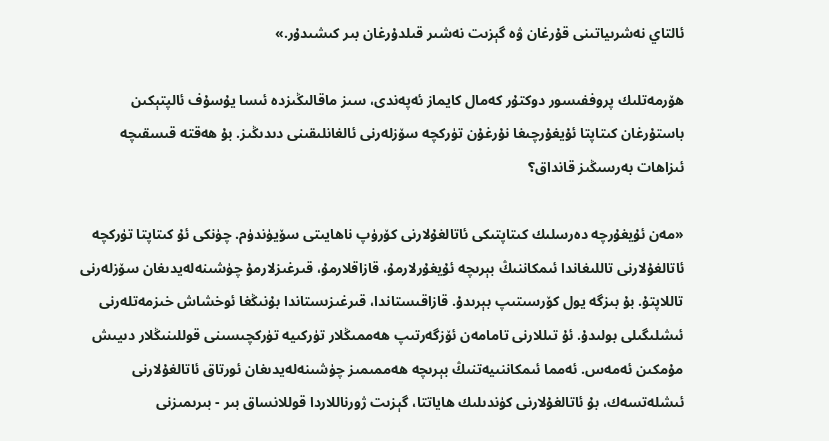ئالتاي نەشرىياتىنى قۇرغان ۋە گېزىت نەشىر قىلدۇرغان بىر كىشىدۇر.»

ھۆرمەتلىك پروففىسور دوكتۇر كەمال كايماز ئەپەندى، سىز ماقالىڭىزدە ئىسا يۇسۇف ئالپتېكىن باستۇرغان كىتاپتا ئۇيغۇرچىغا نۇرغۇن تۈركچە سۆزلەرنى ئالغانلىقىنى دىدىڭىز. بۇ ھەقتە قىسقىچە ئىزاھات بەرسىڭىز قانداق؟

«مەن ئۇيغۇرچە دەرسلىك كىتاپتىكى ئاتالغۇلارنى كۆرۈپ ناھايىتى سۆيۈندۈم. چۈنكى ئۇ كىتاپتا تۈركچە ئاتالغۇلارنى تاللىغاندا ئىمكاننىڭ بېرىچە ئۇيغۇرلارمۇ، قازاقلارمۇ، قىرغىزلارمۇ چۈشىنەلەيدىغان سۆزلەرنى تاللاپتۇ. بۇ بىزگە يول كۆرسىتىپ بېرىدۇ. قازاقىستاندا، قىرغىزىستاندا بۇنىڭغا ئوخشاش خىزمەتلەرنى ئىشلىگىلى بولىدۇ. ئۇ تىللارنى تامامەن ئۆزگەرتىپ ھەممىڭلار تۈركىيە تۈركچىسىنى قوللىنىڭلار دىيىش مۇمكىن ئەمەس. ئەمما ئىمكاننىيەتنىڭ بېرىچە ھەممىمىز چۈشىنەلەيدىغان ئورتاق ئاتالغۇلارنى ئىشلەتسەك، بۇ ئاتالغۇلارنى كۈندىلىك ھاياتتا، گېزىت ژورناللاردا قوللانساق بىر - بىرىمىزنى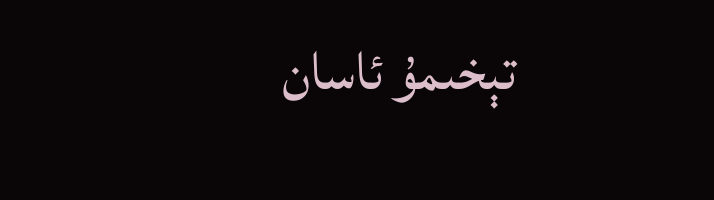تېخىمۇ ئاسان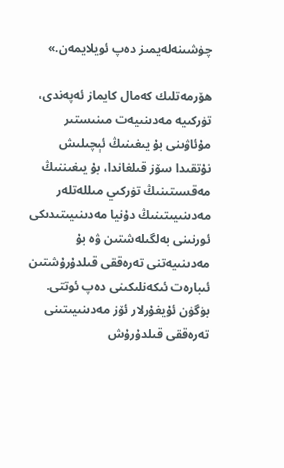چۈشىنەلەيمىز دەپ ئويلايمەن.»

ھۆرمەتلىك كەمال كايماز ئەپەندى، تۈركىيە مەدىنىيەت مىنىستىر مۇئاۋىنى بۇ يىغىنىڭ ئېچىلىش نۇتقىدا سۆز قىلغاندا، بۇ يىغىننىڭ مەقسىتىنىڭ تۈركىي مىللەتلەر مەدىنىيىتىنىڭ دۇنيا مەدىنىيىتىدىكى ئورنىنى بەلگىلەشتىن ۋە بۇ مەدىنىيەتنى تەرەققى قىلدۇرۇشتىن ئىبارەت ئىكەنلىكىنى دەپ ئوتتى. بۈگۈن ئۇيغۇرلار ئۆز مەدىنىيىتىنى تەرەققى قىلدۇرۇش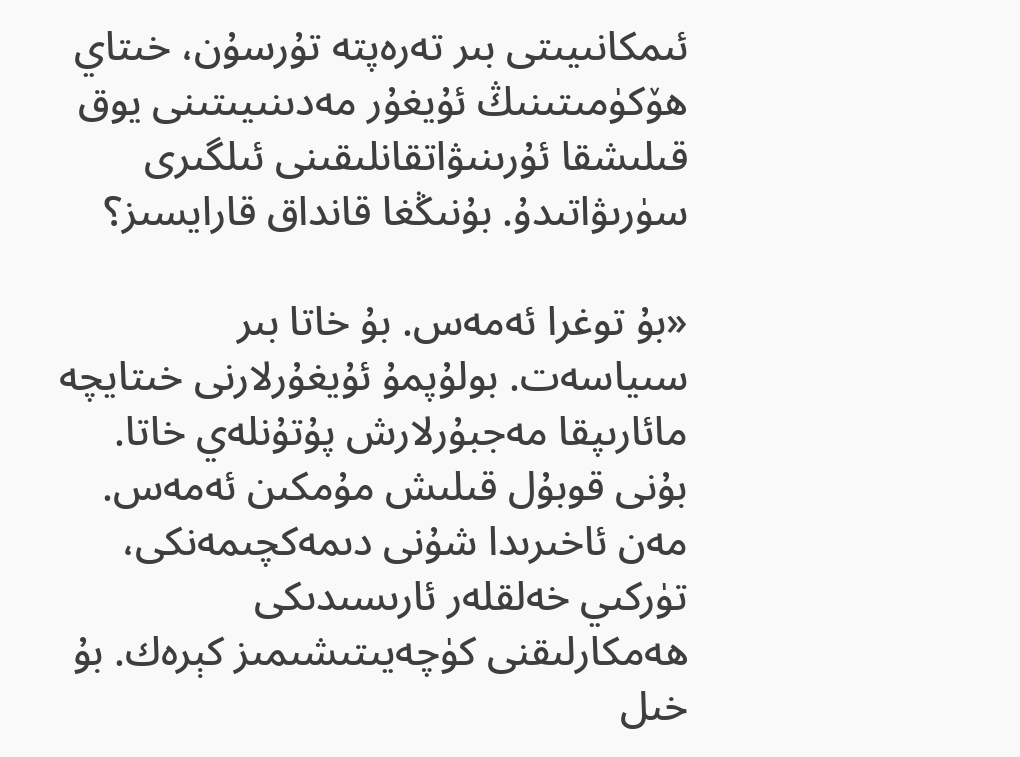ئىمكانىيىتى بىر تەرەپتە تۇرسۇن، خىتاي ھۆكۈمىتىنىڭ ئۇيغۇر مەدىنىيىتىنى يوق قىلىشقا ئۇرىنىۋاتقانلىقىنى ئىلگىرى سۈرىۋاتىدۇ. بۇنىڭغا قانداق قارايسىز؟

«بۇ توغرا ئەمەس. بۇ خاتا بىر سىياسەت. بولۇپمۇ ئۇيغۇرلارنى خىتايچە مائارىپقا مەجبۇرلارش پۇتۇنلەي خاتا. بۇنى قوبۇل قىلىش مۇمكىن ئەمەس. مەن ئاخىرىدا شۇنى دىمەكچىمەنكى، تۈركىي خەلقلەر ئارىسىدىكى ھەمكارلىقنى كۈچەيىتىشىمىز كېرەك. بۇ خىل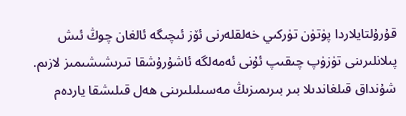قۇرۇلتايلاردا پۈتۈن تۈركىي خەلقلەرنى ئۆز ئىچىگە ئالغان چوڭ ئىش پىلانلىرىنى تۈزۈپ چىقىپ ئۇنى ئەمەلگە ئاشۇرۇشقا تىرىشىشىمىز لازىم. شۇنداق قىلغاندىلا بىر بىرىمىزىڭ مەسىلىلىرىنى ھەل قىلىشقا ياردەم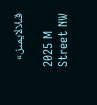قىلالايمىز.»

2025 M Street NW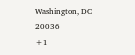Washington, DC 20036
+1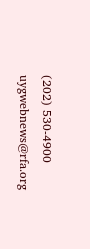(202) 530-4900
uygwebnews@rfa.org